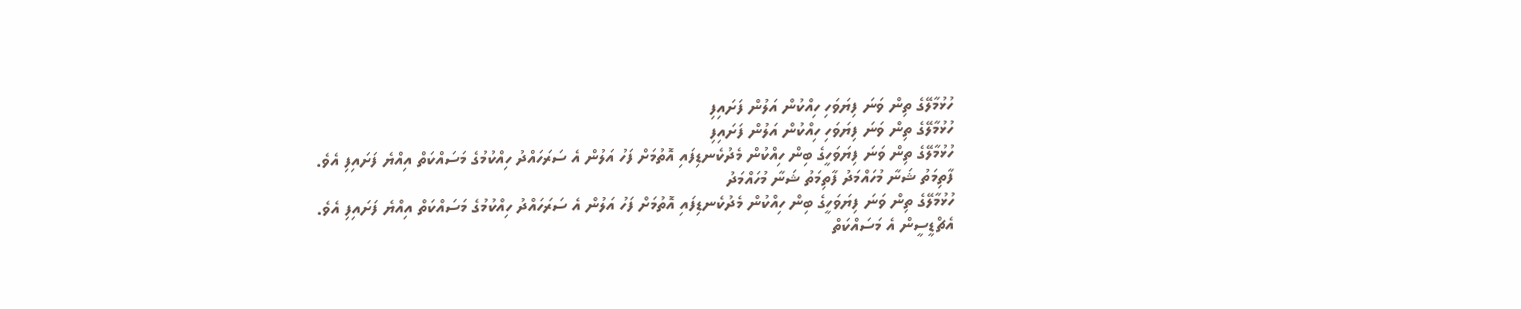ހުޅުމާލޭގެ ތިން ވަނަ ފިޔަވަހި ހިއްކުން އަލުން ފަށައިފި
ހުޅުމާލޭގެ ތިން ވަނަ ފިޔަވަހި ހިއްކުން އަލުން ފަށައިފި
ހުޅުމާލޭގެ ތިން ވަނަ ފިޔަވަހީގެ ބިން ހިއްކުން މެދުކެނޑިފައި އޮތުމަށް ފަހު އަލުން އެ ސަރަހައްދު ހިއްކުމުގެ މަސައްކަތް އިއްޔެ ފަށައިފި އެވެ.
ފާތިމަތު ޝަނާ މުހައްމަދު ފާތިމަތު ޝަނާ މުހައްމަދު
ހުޅުމާލޭގެ ތިން ވަނަ ފިޔަވަހީގެ ބިން ހިއްކުން މެދުކެނޑިފައި އޮތުމަށް ފަހު އަލުން އެ ސަރަހައްދު ހިއްކުމުގެ މަސައްކަތް އިއްޔެ ފަށައިފި އެވެ.
އެޗްޑީސީން އެ މަސައްކަތް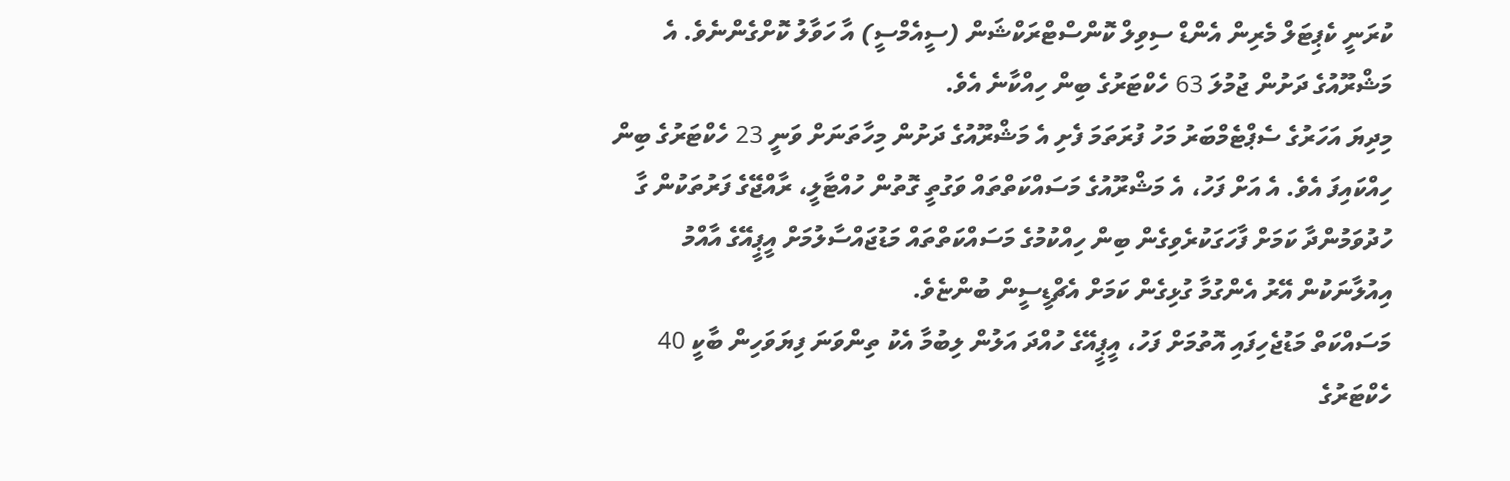ކުރަނީ ކެޕިޓަލް މެރިން އެންޑް ސިވިލް ކޮންސްޓްރަކްޝަން (ސީއެމްސީ) އާ ހަވާލު ކޮށްގެންނެވެ. އެ މަޝްރޫއުގެ ދަށުން ޖުމުލަ 63 ހެކްޓަރުގެ ބިން ހިއްކާނެ އެވެ.
މިދިޔަ އަހަރުގެ ސެޕްޓެމްބަރު މަހު ފުރަތަމަ ފެށި އެ މަޝްރޫއުގެ ދަށުން މިހާތަނަށް ވަނީ 23 ހެކްޓަރުގެ ބިން ހިއްކައިފަ އެވެ. އެ އަށް ފަހު، އެ މަޝްރޫއުގެ މަސައްކަތްތައް ވަގުތީ ގޮތުން ހުއްޓާލީ، ރާއްޖޭގެ ފަރުތަކުން ގާ ހުދުވަމުންދާ ކަމަށް ފާހަގަކުރެވިގެން ބިން ހިއްކުމުގެ މަސައްކަތްތައް މަޑުޖައްސާލުމަށް އީޕީއޭގެ އާއްމު އިއުލާނަކުން އޭރު އެންގުމާ ގުޅިގެން ކަމަށް އެޗްޑީސީން ބުންޏެވެ.
މަސައްކަތް މަޑުޖެހިފައި އޮތުމަށް ފަހު، އީޕީއޭގެ ހުއްދަ އަލުން ލިބުމާ އެކު ތިންވަނަ ފިޔަވަހިން ބާކީ 40 ހެކްޓަރުގެ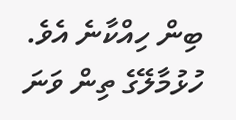ބިން ހިއްކާނެ އެވެ.
ހުޅުމާލޭގެ ތިން ވަނަ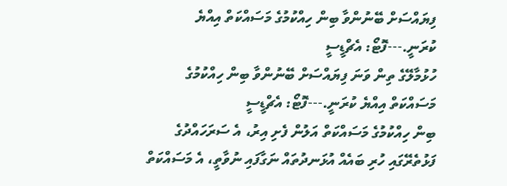ފިޔައްސަށް ބޭނުންވާ ބިން ހިއްކުމުގެ މަސައްކަތް އިއްޔެ ކުރަނީ.---ފޮޓޯ: އެޗްޑީސީ
ހުޅުމާލޭގެ ތިން ވަނަ ފިޔައްސަށް ބޭނުންވާ ބިން ހިއްކުމުގެ މަސައްކަތް އިއްޔެ ކުރަނީ.---ފޮޓޯ: އެޗްޑީސީ
ބިން ހިއްކުމުގެ މަސައްކަތް އަލުން ފެށި އިރު، އެ ސަރަހައްދުގެ ފަޅުތެރޭގައި ހުރި ބައެއް އުޅަނދުތައް ނަގާފައި ނުވާތީ، އެ މަސައްކަތް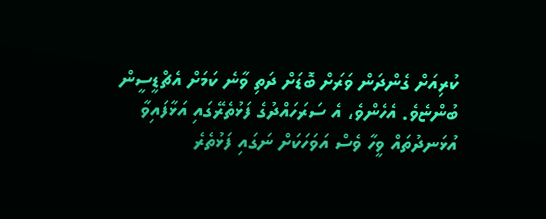ކުރިއަށް ގެންދަން ވަރަށް ބޮޑަށް ދަތި ވާނެ ކަމަށް އެޗްޑީސީން ބުންޏެވެ. އެހެންވެ، އެ ސަރަހައްދުގެ ފަޅުތެރޭގައި އަޅާފައިވާ އުޅަނދުތައް ވީހާ ވެސް އަވަހަކަށް ނަގައި ފަޅުތެރެ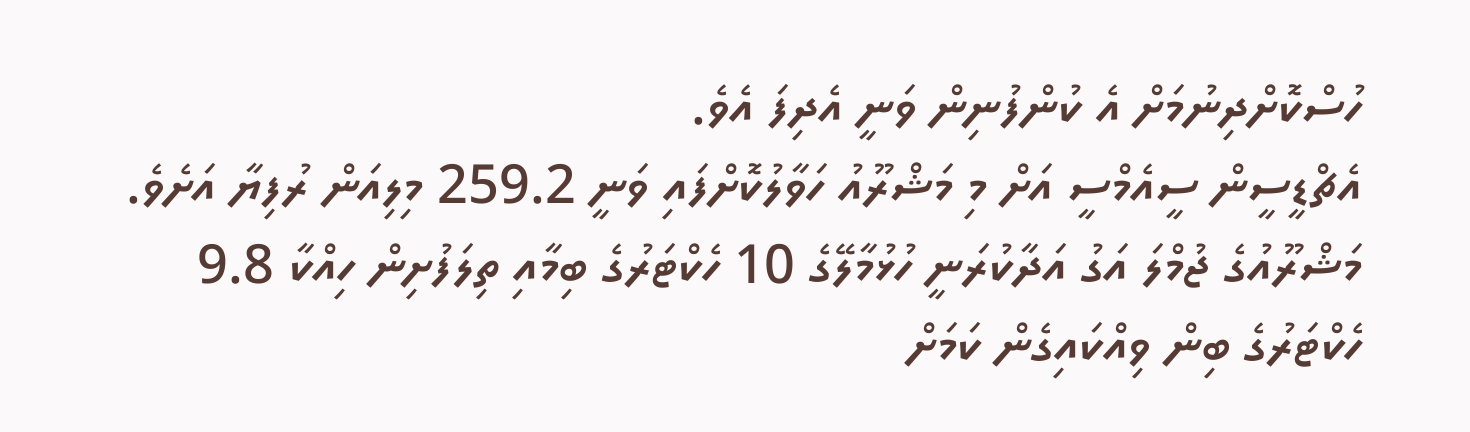ހުސްކޮށްދިނުމަށް އެ ކުންފުނިން ވަނީ އެދިފަ އެވެ.
އެޗްޑީސީން ސީއެމްސީ އަށް މި މަޝްރޫއު ހަވާލުކޮށްފައި ވަނީ 259.2 މިލިއަން ރުފިޔާ އަށެވެ. މަޝްރޫއުގެ ޖުމްލަ އަގު އަދާކުރަނީ ހުޅުމާލޭގެ 10 ހެކްޓަރުގެ ބިމާއި ތިލަފުށިން ހިއްކާ 9.8 ހެކްޓަރުގެ ބިން ވިއްކައިގެން ކަމަށް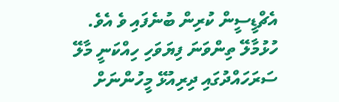އެޗްޑީސީން ކުރިން ބުނެފައި ވެ އެވެ.
ހުޅުމާލޭ ތިންވަނަ ފިޔަވަހި ހިއްކަނީ މާލޭ ސަރަހައްދުގައި ދިރިއުޅޭ މީހުންނަށް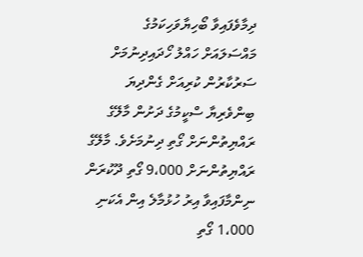ދިމާވެފައިވާ ބޯހިޔާވަހިކަމުގެ މައްސަލައަށް ހައްލު ހޯދައިދިނުމަށް ސަރުކާރުން ކުރިއަށް ގެންދިޔަ ބިންވެރިޔާ ސްކީމުގެ ދަށުން މާލޭގެ ރައްޔިތުންނަށް ގޯތި ދިނުމަށެވެ. މާލޭގެ ރައްޔިތުންނަށް 9،000 ގޯތި ދޫކުރަން ނިންމާފައިވާ އިރު ހުޅުމާލެ އިން އެކަނި 1،000 ގޯތި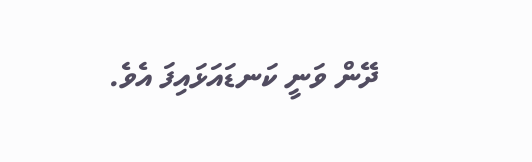ދޭން ވަނީ ކަނޑައަޅައިފަ އެވެ.